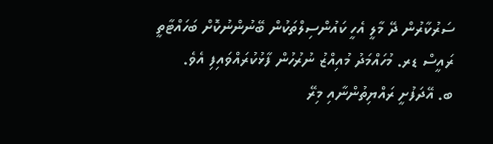ސަރުކާރުން ދޭ މާލީ އެހީ ކައުންސިލްތަކުން ބޭނުންނުކޮށް ބަހައްޓާތީ ރައީސް ޑރ. މުހައްމަދު މުއިއްޒު ނުރުހުން ފާޅުކުރައްވައިފި އެވެ.
ބ. އޭދަފުށީ ރައްޔިތުންނާއި މިރޭ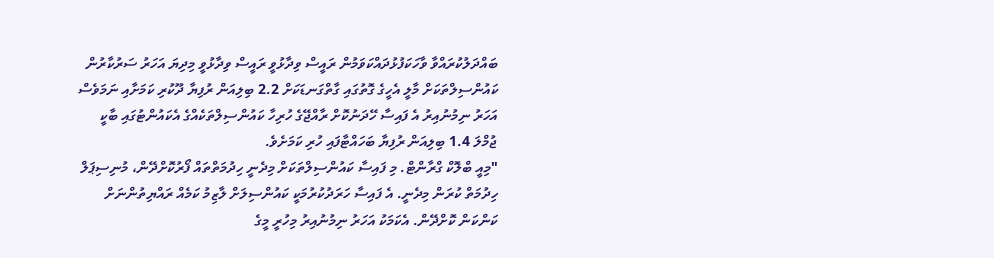ބައްދަލުކުރައްވާ ވާހަކަފުޅުދައްކަވަމުން ރައީސް ވިދާޅުވީ ރައީސް ވިދާޅުވީ މިދިޔަ އަހަރު ސަރުކާރުން ކައުންސިލްތަކަށް މާލީ އެހީގެ ގޮތުގައި ގާތްގަނޑަކަށް 2.2 ބިލިއަން ރުފިޔާ ދޫކުރި ކަމަށާއި ނަމަވެސް އަހަރު ނިމުނުއިރު އެ ފައިސާ ހޭދަނުކޮށް ރާއްޖޭގެ ހުރިހާ ކައުންސިލްތަކެއްގެ އެކައުންޓުގައި ބާކީ ޖުމްލަ 1.4 ބިލިއަން ރުފިޔާ ބަހައްޓާފައި ހުރި ކަމަށެވެ.
"މިއީ ބްލޮކް ގްރާންޓް. މި ފައިސާ ކައުންސިލްތަކަށް މިދެނީ ހިދުމަތްތައް ފޯރުކޮށްދޭން، މުނިސިޕަލް ހިދުމަތް ކުރަން މިދެނީ. އެ ފައިސާ ހަރަދުކުރުމަކީ ކައުންސިލަށް ލާޒިމު ކަމެއް ރައްޔިތުންނަށް ކަންކަން ކޮށްދޭން. އެކަމަކު އަހަރު ނިމުނުއިރު މިހުރީ މީގެ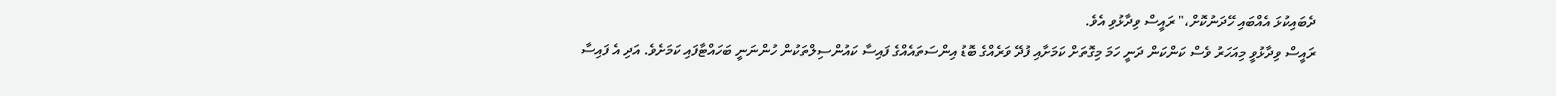ދެބައިކުޅަ އެއްބައި ހޭދަނުކޮށް،" ރައީސް ވިދާޅުވި އެވެ.
ރައީސް ވިދާޅުވީ މިއަހަރު ވެސް ކަންކަން ދަނީ ހަމަ މިގޮތަށް ކަމަށާއި ފުދޭ ވަރެއްގެ ބޮޑު އިންސަތައެއްގެ ފައިސާ ކައުންސިލްތަކުން ހުންނަނީ ބަހައްޓާފައި ކަމަށެވެ. އަދި އެ ފައިސާ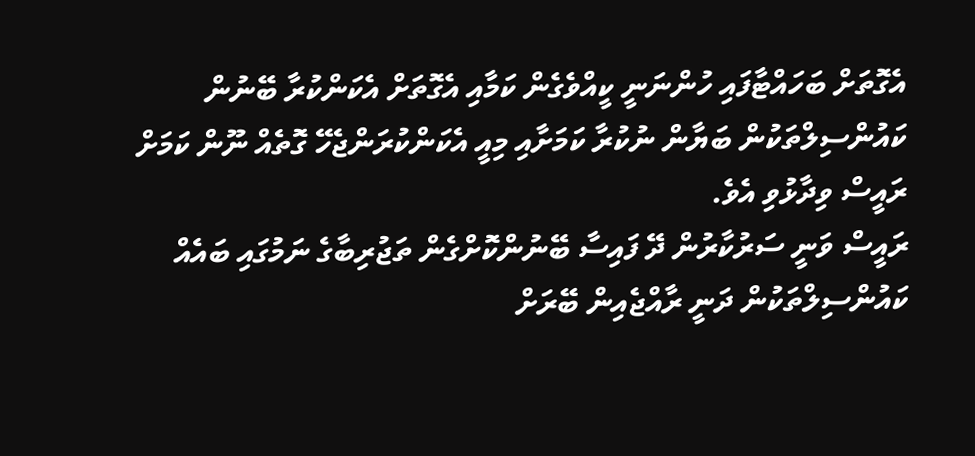އެގޮތަށް ބަހައްޓާފައި ހުންނަނީ ކީއްވެގެން ކަމާއި އެގޮތަށް އެކަންކުރާ ބޭނުން ކައުންސިލްތަކުން ބަޔާން ނުކުރާ ކަމަށާއި މިއީ އެކަންކުރަންޖެހޭ ގޮތެއް ނޫން ކަމަށް ރައީސް ވިދާޅުވި އެވެ.
ރައީސް ވަނީ ސަރުކާރުން ދޭ ފައިސާ ބޭނުންކޮށްގެން ތަޖުރިބާގެ ނަމުގައި ބައެއް ކައުންސިލްތަކުން ދަނީ ރާއްޖެއިން ބޭރަށް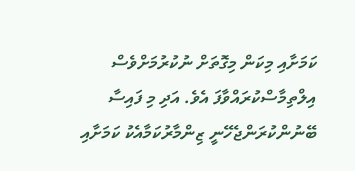ކަމަށާއި މިކަން މިގޮތަށް ނުކުރުމަށްވެސް އިލްތިމާސްކުރައްވާފަ އެވެ. އަދި މި ފައިސާ ބޭނުންކުރަންޖެހޭނީ ޒިންމާރުކަމާއެކު ކަމަށާއި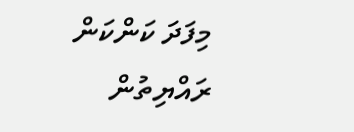މިފަދަ ކަންކަން ރައްޔިތުން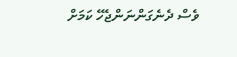ވެސް ދެނެގަންނަންޖެހޭ ކަމަށް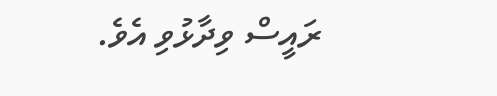ރައީސް ވިދާޅުވި އެވެ.